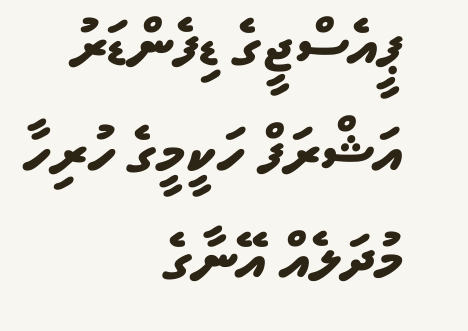ޕީއެސްޖީގެ ޑިފެންޑަރު އަޝްރަފް ހަކީމީގެ ހުރިހާ މުދަލެއް އޭނާގެ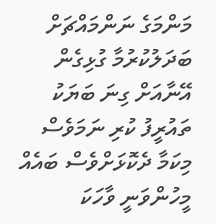މަންމަގެ ނަންމައްޗަށް ބަދަލުކުރުމާ ގުޅިގެން އޭނާއަށް ގިނަ ބަޔަކު ތައުރީފު ކުރި ނަމަވެސް މިކަމާ ދެކޮޅަށްވެސް ބައެއް މީހުންވަނީ ވާހަކަ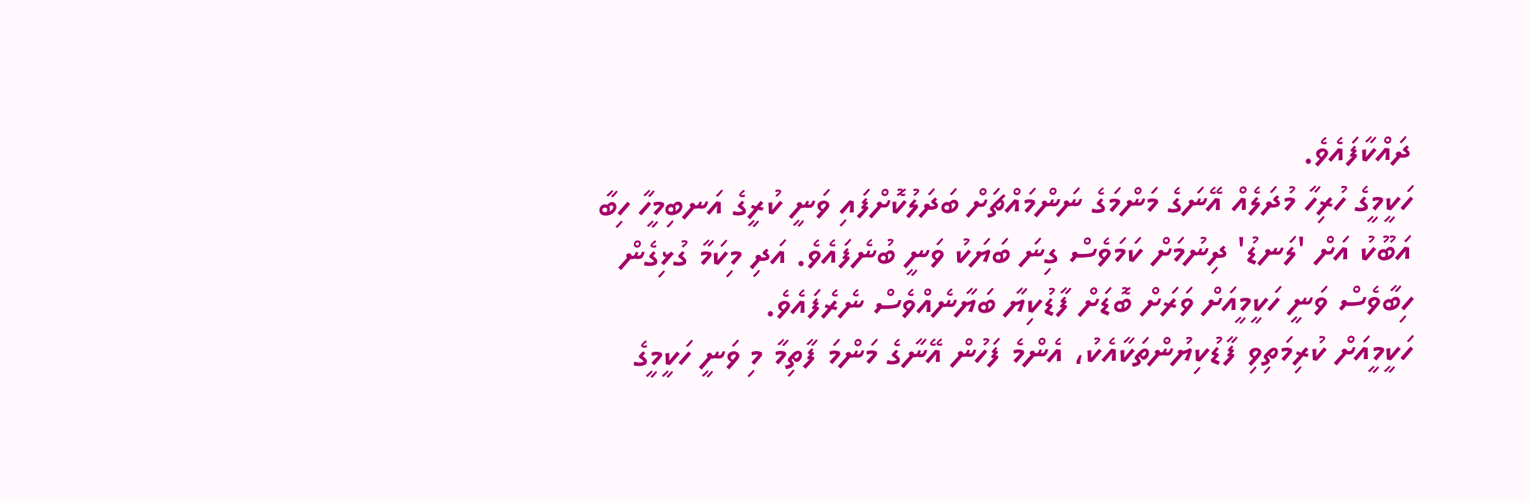ދައްކާފައެވެ.
ހަކީމީގެ ހުރިހާ މުދަލެއް އޭނަގެ މަންމަގެ ނަންމައްޗަށް ބަދަލުކޮށްފައި ވަނީ ކުރީގެ އަނބިމީހާ ހިބާ އަބޫކު އަށް 'ލަނޑު' ދިނުމަށް ކަމަވެސް ގިނަ ބަޔަކު ވަނީ ބުނެފައެވެ. އަދި މިކަމާ ގުޅިގެން ހިބާވެސް ވަނީ ހަކީމީއަށް ވަރަށް ބޮޑަށް ފާޑުކިޔާ ބަޔާނެއްވެސް ނެރެފައެވެ.
ހަކީމީއަށް ކުރިމަތިވި ފާޑުކިޔުންތަކާއެކު، އެންމެ ފަހުން އޭނާގެ މަންމަ ފާތިމާ މި ވަނީ ހަކީމީގެ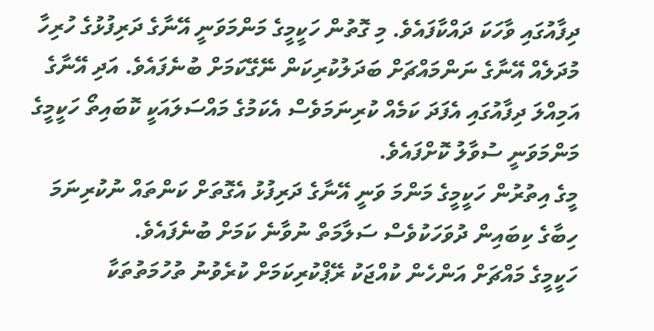ދިފާއުގައި ވާހަކަ ދައްކާފައެވެ. މި ގޮތުން ހަކީމީގެ މަންމަވަނީ އޭނާގެ ދަރިފުޅުގެ ހުރިހާ މުދަލެއް އޭނާގެ ނަންމައްޗަށް ބަދަލުކުރިކަން ނޭގޭކަމަށް ބުނެފައެވެ. އަދި އޭނާގެ އަމިއްލަ ދިފާއުގައި އެފަދަ ކަމެއް ކުރިނަމަވެސް އެކަމުގެ މައްސަލައަކީ ކޮބައިތޯ ހަކީމީގެ މަންމަވަނީ ސުވާލު ކޮށްފައެވެ.
މީގެ އިތުރުން ހަކީމީގެ މަންމަ ވަނީ އޭނާގެ ދަރިފުޅު އެގޮތަށް ކަންތައް ނުކުރިނަމަ ހިބާގެ ކިބައިން ދުވަހަކުވެސް ސަލާމަތް ނުވާނެ ކަމަށް ބުނެފައެވެ.
ހަކީމީގެ މައްޗަށް އަންހެން ކުއްޖަކު ރޭޕްކުރިކަމަށް ކުރެވުނު ތުހުމަތުތަކާ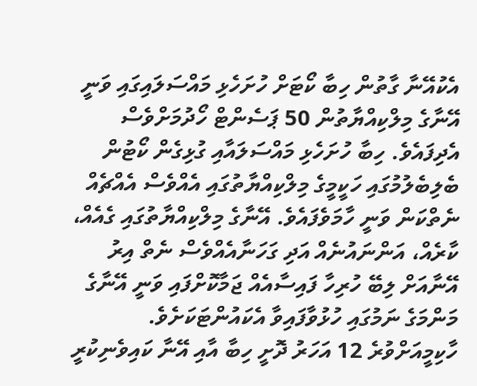އެކުއޭނާ ގާތުން ހިބާ ކޯޓަށް ހުށަހެޅި މައްސަލައިގައި ވަނީ އޭނާގެ މިލްކިއްޔާތުން 50 ޕަސެންޓް ހޯދުމަށްވެސް އެދިފައެވެ. ހިބާ ހުށަހެޅި މައްސަލައާއި ގުޅިގެން ކޯޓުން ބެލިބެލުމުގައި ހަކީމީގެ މިލްކިއްޔާތުގައި އެއްވެސް އެއްޗެއް ނެތްކަން ވަނީ ހާމަވެފައެވެ. އޭނާގެ މިލްކިއްޔާތުގައި ގެއެއް، ކާރެއް، އަންނައުނެއް އަދި ގަހަނާއެއްވެސް ނެތް އިރު އޭނާއަށް ލިބޭ ހުރިހާ ފައިސާއެއް ޖަމާކޮށްފައި ވަނީ އޭނާގެ މަންމަގެ ނަމުގައި ހުޅުވާފައިވާ އެކައުންޓަކަށެވެ.
ހާކިމީއަށްވުރެ 12 އަހަރު ދޮށީ ހިބާ އާއި އޭނާ ކައިވެނިކުރީ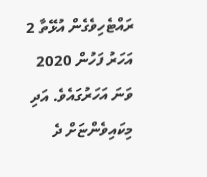ރައްޓެހިވެގެން އުޅޭތާ 2 އަހަރު ފަހުން 2020 ވަނަ އަހަރުގައެވެ. އަދި މިކައިވެންޏަށް ދެ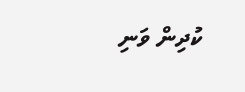ކުދިން ވަނި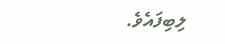ލިބިފައެވެ.